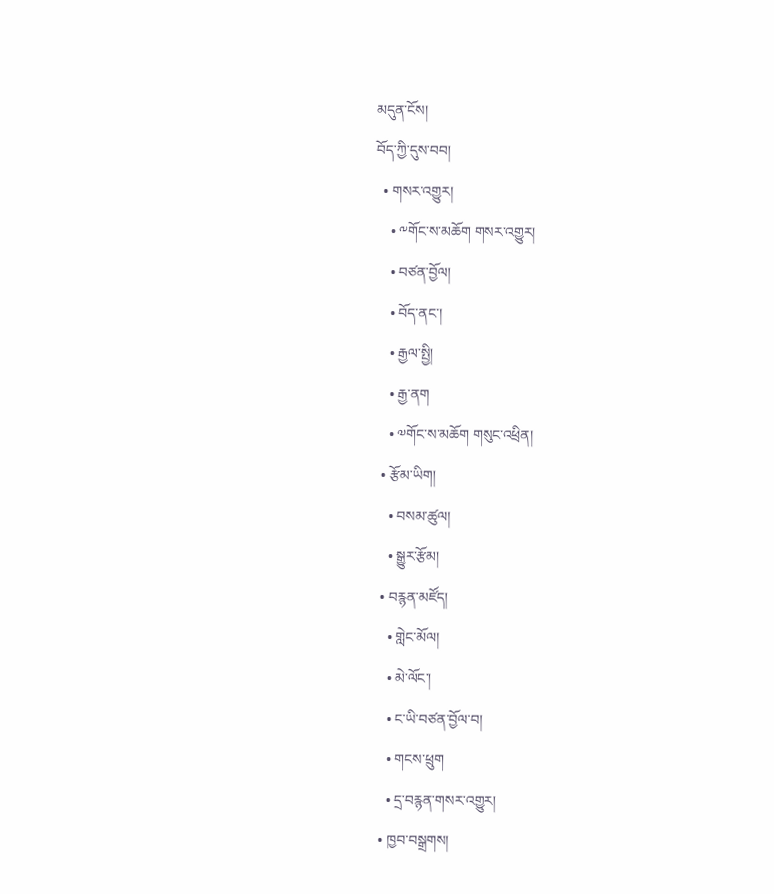མདུན་ངོས།
བོད་ཀྱི་དུས་བབ།
  • གསར་འགྱུར།
    • ༸གོང་ས་མཆོག གསར་འགྱུར།
    • བཙན་བྱོལ།
    • བོད་ནང་།
    • རྒྱལ་སྤྱི།
    • རྒྱ་ནག
    • ༧གོང་ས་མཆོག གསུང་འཕྲིན།
  • རྩོམ་ཡིག།
    • བསམ་ཚུལ།
    • སྒྱུར་རྩོམ།
  • བརྙན་མཛོད།
    • གླེང་མོལ།
    • མེ་ལོང་།
    • ང་ཡི་བཙན་བྱོལ་བ།
    • གངས་ཕྲུག
    • དྲ་བརྙན་གསར་འགྱུར།
  • ཁྱབ་བསྒྲགས།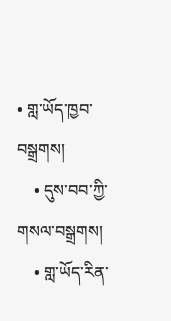• གླ་ཡོད་ཁྱབ་བསྒྲགས།
    • དུས་བབ་ཀྱི་གསལ་བསྒྲགས།
    • གླ་ཡོད་རིན་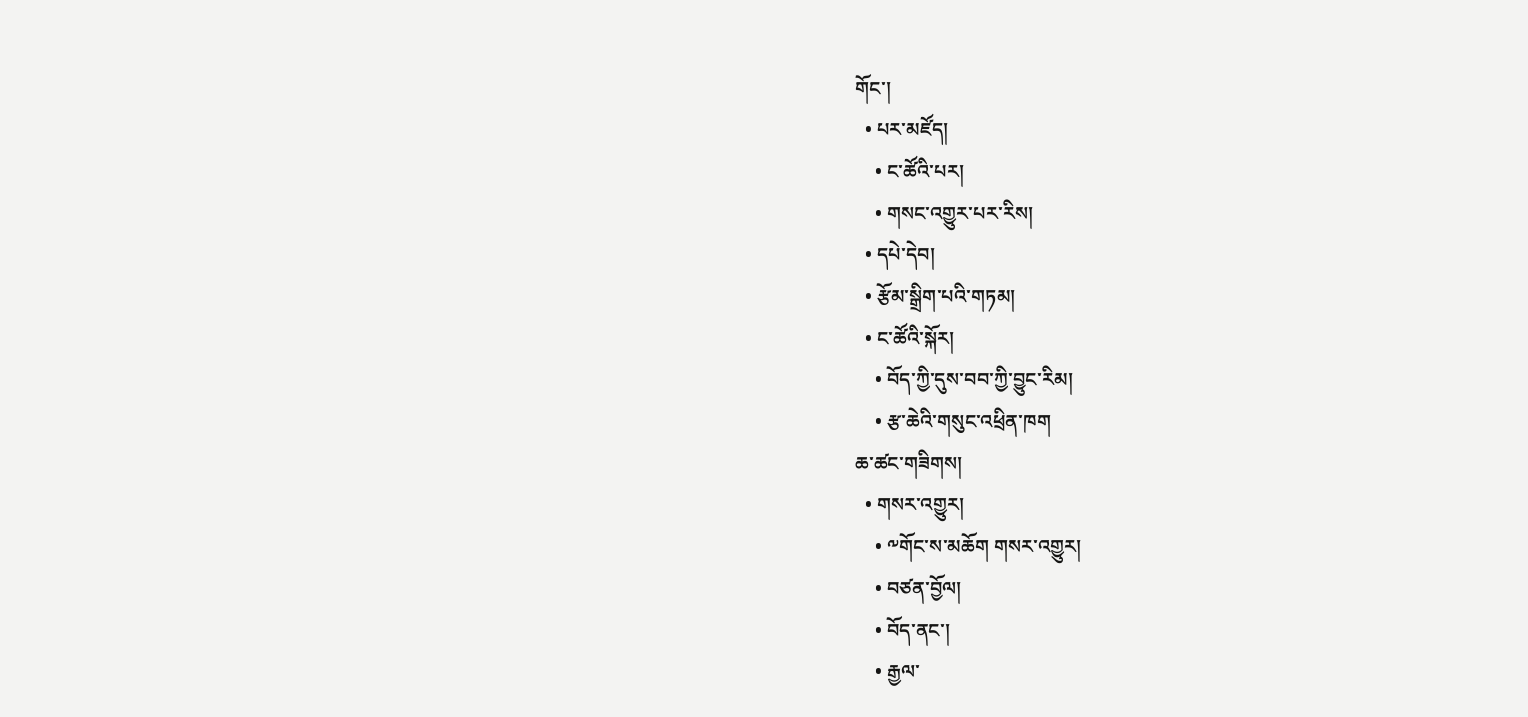གོང་།
  • པར་མཛོད།
    • ང་ཚོའི་པར།
    • གསང་འགྱུར་པར་རིས།
  • དཔེ་དེབ།
  • རྩོམ་སྒྲིག་པའི་གཏམ།
  • ང་ཚོའི་སྐོར།
    • བོད་ཀྱི་དུས་བབ་ཀྱི་བྱུང་རིམ།
    • རྩ་ཆེའི་གསུང་འཕྲིན་ཁག
ཆ་ཚང་གཟིགས།
  • གསར་འགྱུར།
    • ༸གོང་ས་མཆོག གསར་འགྱུར།
    • བཙན་བྱོལ།
    • བོད་ནང་།
    • རྒྱལ་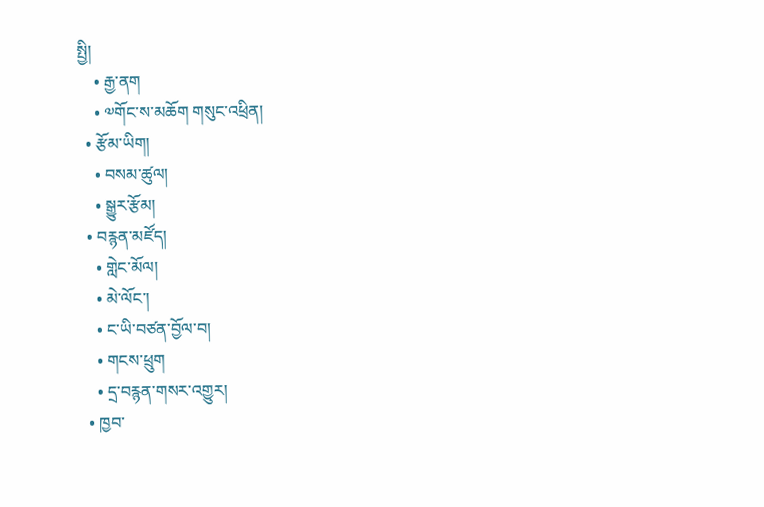སྤྱི།
    • རྒྱ་ནག
    • ༧གོང་ས་མཆོག གསུང་འཕྲིན།
  • རྩོམ་ཡིག།
    • བསམ་ཚུལ།
    • སྒྱུར་རྩོམ།
  • བརྙན་མཛོད།
    • གླེང་མོལ།
    • མེ་ལོང་།
    • ང་ཡི་བཙན་བྱོལ་བ།
    • གངས་ཕྲུག
    • དྲ་བརྙན་གསར་འགྱུར།
  • ཁྱབ་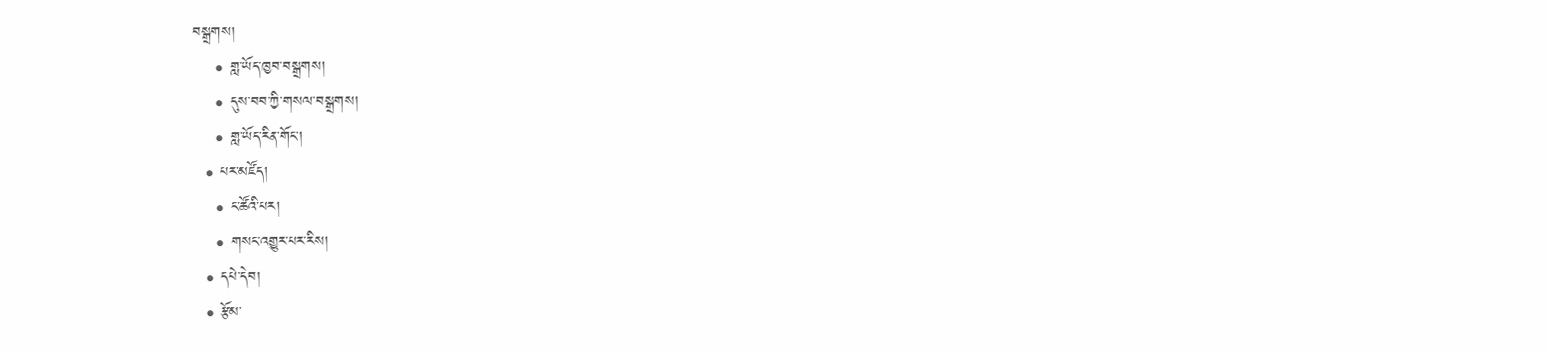བསྒྲགས།
    • གླ་ཡོད་ཁྱབ་བསྒྲགས།
    • དུས་བབ་ཀྱི་གསལ་བསྒྲགས།
    • གླ་ཡོད་རིན་གོང་།
  • པར་མཛོད།
    • ང་ཚོའི་པར།
    • གསང་འགྱུར་པར་རིས།
  • དཔེ་དེབ།
  • རྩོམ་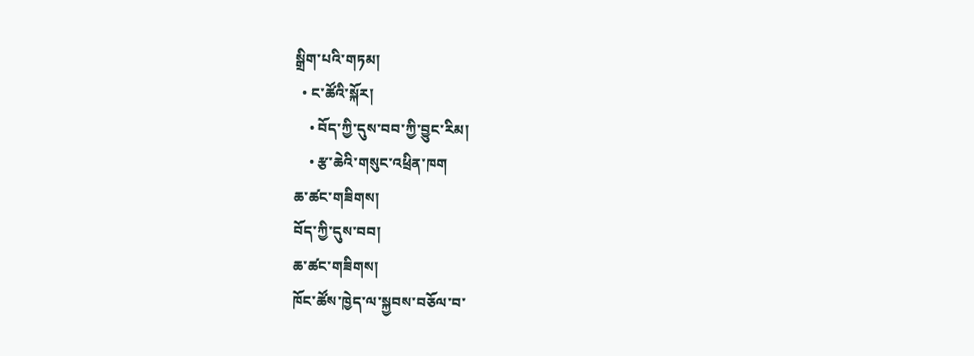སྒྲིག་པའི་གཏམ།
  • ང་ཚོའི་སྐོར།
    • བོད་ཀྱི་དུས་བབ་ཀྱི་བྱུང་རིམ།
    • རྩ་ཆེའི་གསུང་འཕྲིན་ཁག
ཆ་ཚང་གཟིགས།
བོད་ཀྱི་དུས་བབ།
ཆ་ཚང་གཟིགས།
ཁོང་ཚོས་ཁྱེད་ལ་སྐྱབས་བཅོལ་བ་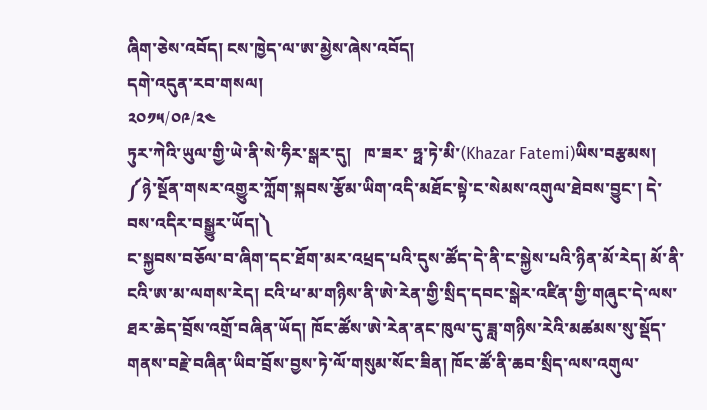ཞིག་ཅེས་འབོད། ངས་ཁྱེད་ལ་ཨ་མྱེས་ཞེས་འབོད།
དགེ་འདུན་རབ་གསལ།
༢༠༡༥/༠༩/༢༤
ཏུར་ཀེའི་ཡུལ་གྱི་ཡེ་ནི་སེ་ཧིར་སྒར་དུ།   ཁ་ཟར་ ཧྥ་ཏེ་མི་(Khazar Fatemi)ཡིས་བརྩམས།
༼ཉེ་སྔོན་གསར་འགྱུར་ཀློག་སྐབས་རྩོམ་ཡིག་འདི་མཐོང་སྟེ་ང་སེམས་འགུལ་ཐེབས་བྱུང་། དེ་བས་འདིར་བསྒྱུར་ཡོད།༽
ང་སྐྱབས་བཅོལ་བ་ཞིག་དང་ཐོག་མར་འཕྲད་པའི་དུས་ཚོད་དེ་ནི་ང་སྐྱེས་པའི་ཉིན་མོ་རེད། མོ་ནི་ངའི་ཨ་མ་ལགས་རེད། ངའི་ཕ་མ་གཉིས་ནི་ཨེ་རེན་གྱི་སྲིད་དབང་སྒེར་འཛིན་གྱི་གཞུང་དེ་ལས་ཐར་ཆེད་བྲོས་འགྲོ་བཞིན་ཡོད། ཁོང་ཚོས་ཨེ་རེན་ནང་ཁུལ་དུ་ཟླ་གཉིས་རེའི་མཚམས་སུ་སྡོད་གནས་བརྗེ་བཞིན་ཡིབ་བྲོས་བྱས་ཏེ་ལོ་གསུམ་སོང་ཟིན། ཁོང་ཚོ་ནི་ཆབ་སྲིད་ལས་འགུལ་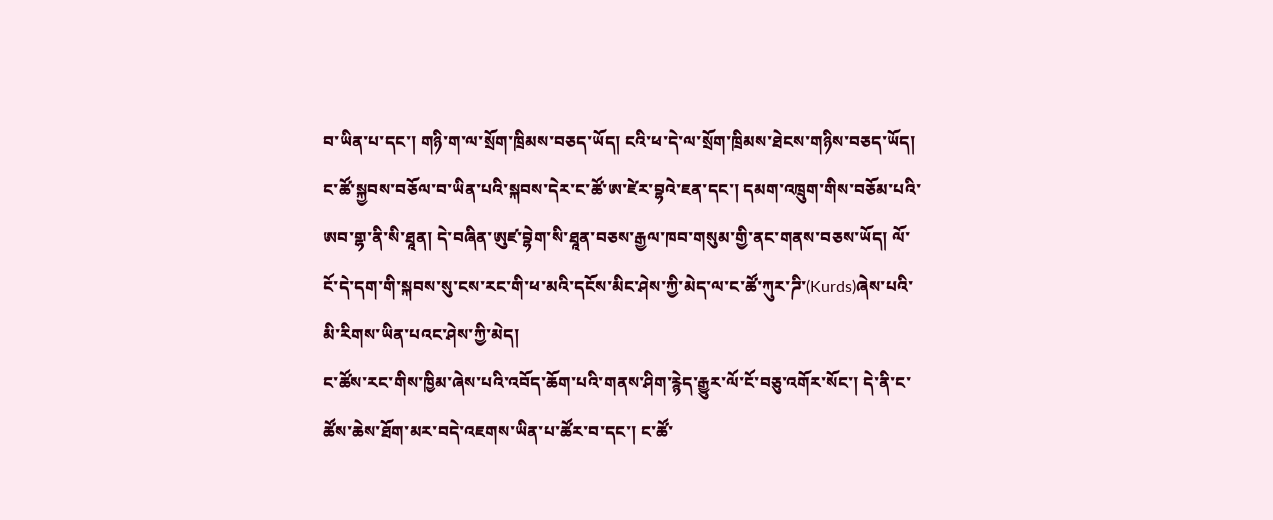བ་ཡིན་པ་དང་། གཉི་ག་ལ་སྲོག་ཁྲིམས་བཅད་ཡོད། ངའི་ཕ་དེ་ལ་སྲོག་ཁྲིམས་ཐེངས་གཉིས་བཅད་ཡོད།
ང་ཚོ་སྐྱབས་བཅོལ་བ་ཡིན་པའི་སྐབས་དེར་ང་ཚོ་ཨ་ཛེར་བྷའེ་ཇན་དང་། དམག་འཁྲུག་གིས་བཅོམ་པའི་ཨབ་གྷ་ནི་སི་ཐཱན། དེ་བཞིན་ཨུཛ་བྷེག་སི་ཐཱན་བཅས་རྒྱལ་ཁབ་གསུམ་གྱི་ནང་གནས་བཅས་ཡོད། ལོ་ངོ་དེ་དག་གི་སྐབས་སུ་ངས་རང་གི་ཕ་མའི་དངོས་མིང་ཤེས་ཀྱི་མེད་ལ་ང་ཚོ་ཀུར་ཌི་(Kurds)ཞེས་པའི་མི་རིགས་ཡིན་པའང་ཤེས་ཀྱི་མེད།
ང་ཚོས་རང་གིས་ཁྱིམ་ཞེས་པའི་འབོད་ཆོག་པའི་གནས་ཤིག་རྙེད་རྒྱུར་ལོ་ངོ་བཅུ་འགོར་སོང་། དེ་ནི་ང་ཚོས་ཆེས་ཐོག་མར་བདེ་འཇགས་ཡིན་པ་ཚོར་བ་དང་། ང་ཚོ་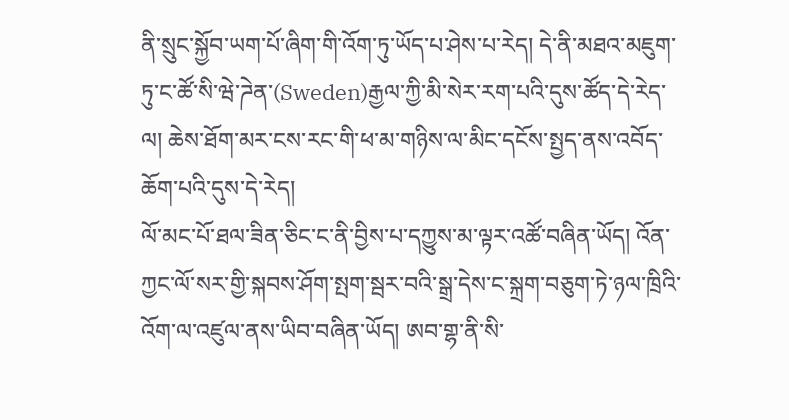ནི་སྲུང་སྐྱོབ་ཡག་པོ་ཞིག་གི་འོག་ཏུ་ཡོད་པ་ཤེས་པ་རེད། དེ་ནི་མཐའ་མཇུག་ཏུ་ང་ཚོ་སི་ཝེ་ཌེན་(Sweden)རྒྱལ་ཀྱི་མི་སེར་རག་པའི་དུས་ཚོད་དེ་རེད་ལ། ཆེས་ཐོག་མར་ངས་རང་གི་ཕ་མ་གཉིས་ལ་མིང་དངོས་སྤྱད་ནས་འབོད་ཆོག་པའི་དུས་དེ་རེད།
ལོ་མང་པོ་ཐལ་ཟིན་ཅིང་ང་ནི་བྱིས་པ་དཀྱུས་མ་ལྟར་འཚོ་བཞིན་ཡོད། འོན་ཀྱང་ལོ་སར་གྱི་སྐབས་ཤོག་སྤག་སྦར་བའི་སྒྲ་དེས་ང་སྐྲག་བཅུག་ཏེ་ཉལ་ཁྲིའི་འོག་ལ་འཛུལ་ནས་ཡིབ་བཞིན་ཡོད། ཨབ་གྷ་ནི་སི་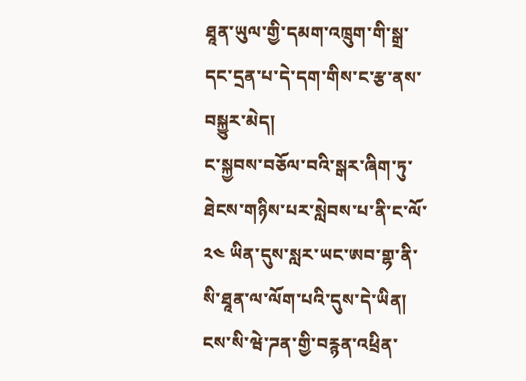ཐཱན་ཡུལ་གྱི་དམག་འཁྲུག་གི་སྒྲ་དང་དྲན་པ་དེ་དག་གིས་ང་རྩ་ནས་བསྐྱུར་མེད།
ང་སྐྱབས་བཅོལ་བའི་སྒར་ཞིག་ཏུ་ཐེངས་གཉིས་པར་སླེབས་པ་ནི་ང་ལོ་ ༢༤ ཡིན་དུས་སླར་ཡང་ཨབ་གྷ་ནི་སི་ཐཱན་ལ་ལོག་པའི་དུས་དེ་ཡིན། ངས་སི་ཝེ་ཌན་གྱི་བརྙན་འཕྲིན་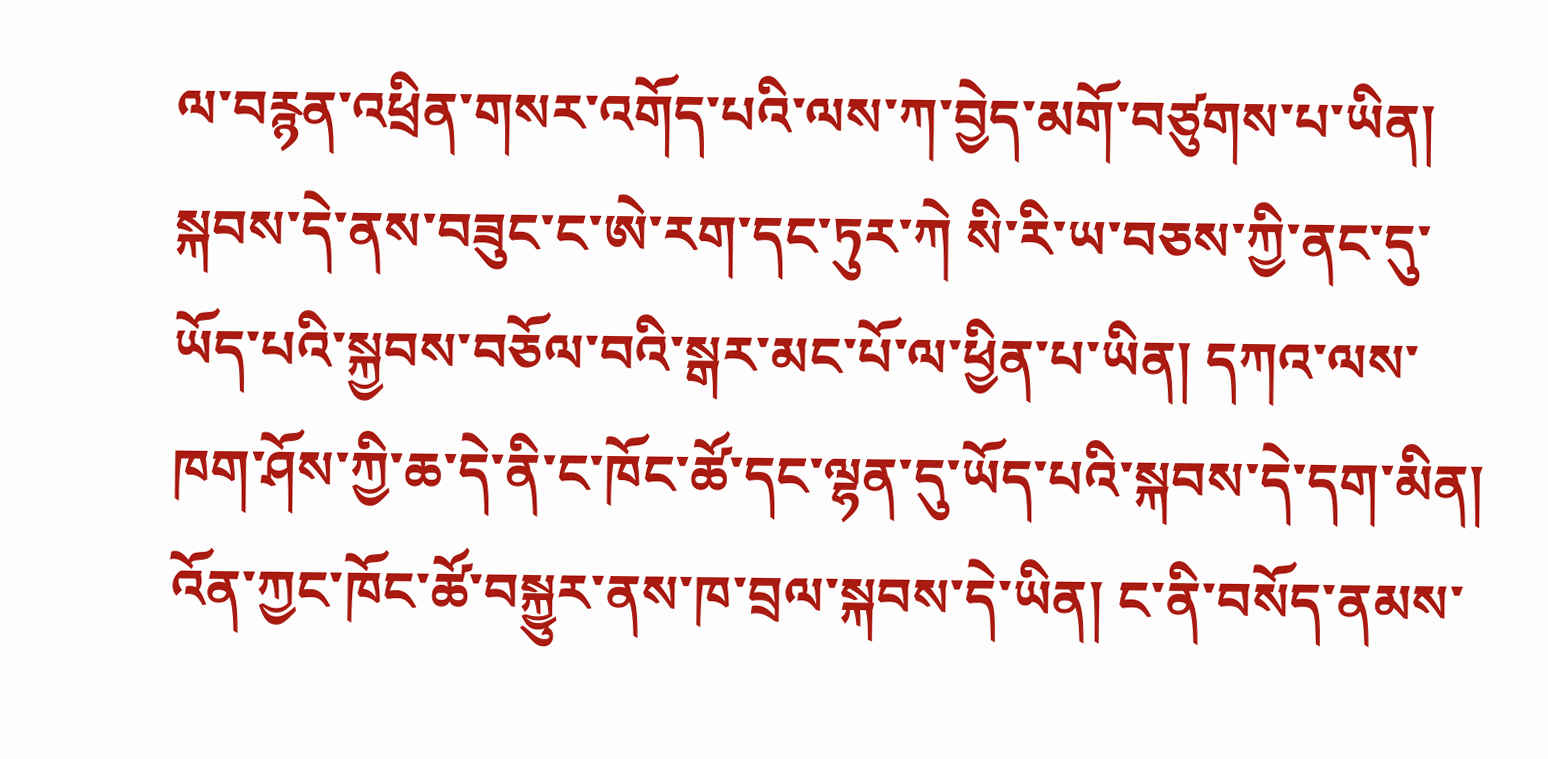ལ་བརྙན་འཕྲིན་གསར་འགོད་པའི་ལས་ཀ་བྱེད་མགོ་བཙུགས་པ་ཡིན། སྐབས་དེ་ནས་བཟུང་ང་ཨེ་རག་དང་ཏུར་ཀེ སི་རི་ཡ་བཅས་ཀྱི་ནང་དུ་ཡོད་པའི་སྐྱབས་བཅོལ་བའི་སྒར་མང་པོ་ལ་ཕྱིན་པ་ཡིན། དཀའ་ལས་ཁག་ཤོས་ཀྱི་ཆ་དེ་ནི་ང་ཁོང་ཚོ་དང་ལྷན་དུ་ཡོད་པའི་སྐབས་དེ་དག་མིན། འོན་ཀྱང་ཁོང་ཚོ་བསྐྱུར་ནས་ཁ་བྲལ་སྐབས་དེ་ཡིན། ང་ནི་བསོད་ནམས་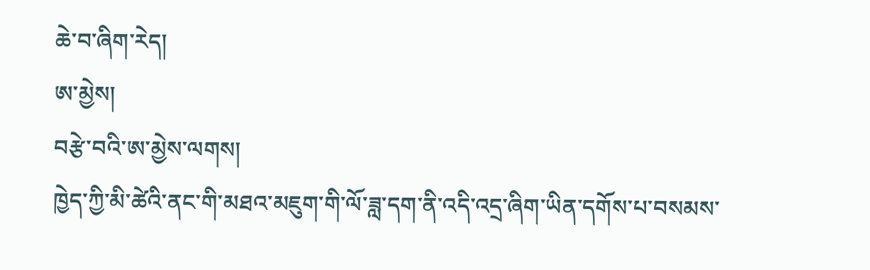ཆེ་བ་ཞིག་རེད།
ཨ་མྱེས།
བརྩེ་བའི་ཨ་མྱེས་ལགས།
ཁྱེད་ཀྱི་མི་ཚེའི་ནང་གི་མཐའ་མཇུག་གི་ལོ་ཟླ་དག་ནི་འདི་འདྲ་ཞིག་ཡིན་དགོས་པ་བསམས་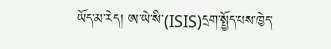ཡོད་མ་རེད། ཨ་ཡེ་སི་(ISIS)དྲག་སྤྱོད་པས་ཁྱེད་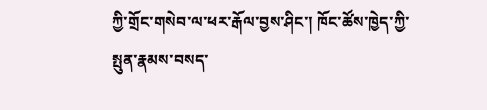ཀྱི་གྲོང་གསེབ་ལ་ཕར་རྒོལ་བྱས་ཤིང་། ཁོང་ཚོས་ཁྱེད་ཀྱི་སྤུན་རྣམས་བསད་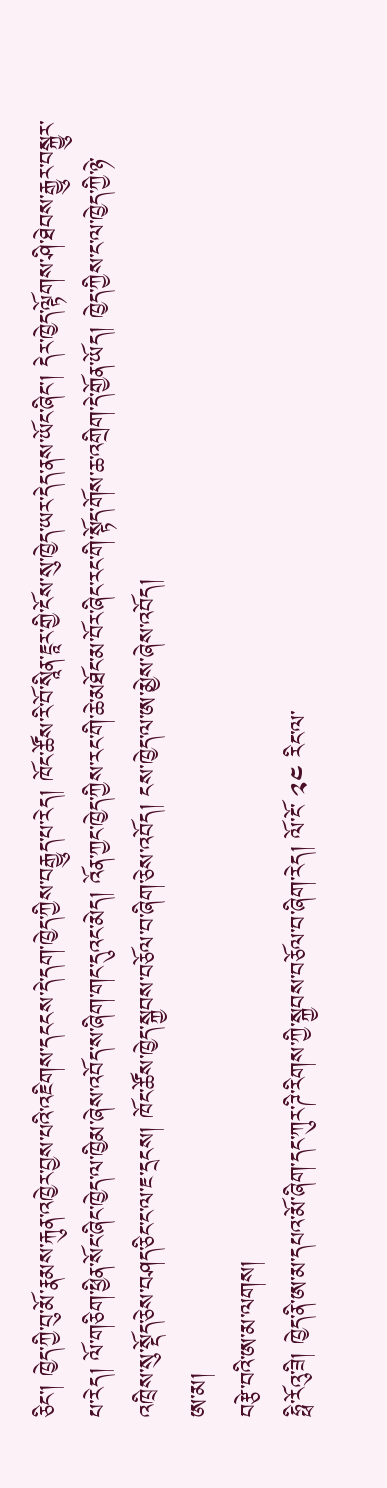ཅིང་། ཁྱེད་ཀྱི་བུ་མོ་རྣམས་རྐུན་འཁྱེར་བྱས་པའི་འཇིགས་དངངས་དེ་དག་ཁྱེད་ཀྱིས་བརྒྱུད་པ་རེད། ཁོང་ཚོས་རི་བོ་སཱིན་ཇཱར་གྱི་ངོས་སུ་ཁྱེད་ཡར་དེད་ནས་ཡོང་ཞིང་། དེར་ཁྱེད་ལྟོགས་ཤི་ཐེབས་རྒྱུར་བསྐྱུར་པ་རེད། ལོ་གཅིག་ཕྱིན་སོང་ཞིང་ཁྱེད་ལ་ཁྱིམ་ཞེས་འབོད་ས་ཞིག་གང་དུའང་མེད། འོན་ཀྱང་ཁྱེད་ཀྱིས་རང་གི་ཆེ་མཐོང་མ་བོར་ཞིང་རང་གི་སྟོད་གོས་ཆ་འགྲིག་དེ་གྱོན་ཡོད། ཁྱེད་ཀྱིས་ང་ལ་ཁྱེད་ཀྱི་ཉེ་འཁྲིས་སུ་སྡོད་ཅེས་བཤད་ཅིང་ང་ལ་ཇ་དྲངས། ཁོང་ཚོས་ཁྱེད་སྐྱབས་བཅོལ་བ་ཞིག་ཅེས་འབོད། ངས་ཁྱེད་ལ་ཨ་མྱེས་ཞེས་འབོད།
ཨ་མ།
བརྩེ་བའི་ཨ་མ་ལགས།
ཧྥི་རོའུ་ཟི། ཁྱེད་ནི་ཨ་མ་དཔའ་མོ་ཞིག་དང་ཀུར་ཌི་རིགས་ཀྱི་སྐྱབས་བཅོལ་བ་ཞིག་རེད། ལོ་ངོ་ ༢༤ རིང་ལ་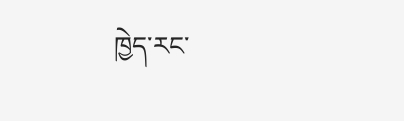ཁྱེད་རང་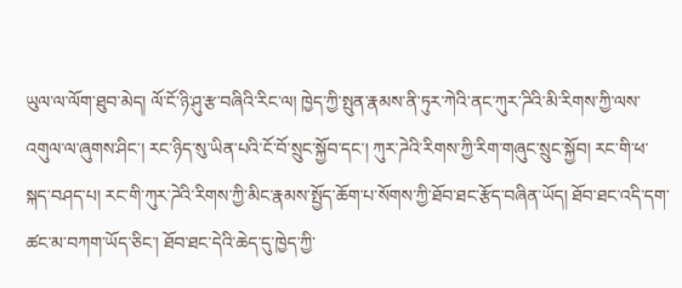ཡུལ་ལ་ལོག་ཐུབ་མེད། ལོ་ངོ་ཉི་ཤུ་རྩ་བཞིའི་རིང་ལ། ཁྱེད་ཀྱི་སྤུན་རྣམས་ནི་ཏུར་ཀེའི་ནང་ཀུར་ཌིའི་མི་རིགས་ཀྱི་ལས་འགུལ་ལ་ཞུགས་ཤིང་། རང་ཉིད་སུ་ཡིན་པའི་ངོ་བོ་སྲུང་སྐྱོབ་དང་། ཀུར་ཌེའི་རིགས་ཀྱི་རིག་གཞུང་སྲུང་སྐྱོབ། རང་གི་ཕ་སྐད་བཤད་པ། རང་གི་ཀུར་ཌེའི་རིགས་ཀྱི་མིང་རྣམས་སྤྱོད་ཆོག་པ་སོགས་ཀྱི་ཐོབ་ཐང་རྩོད་བཞིན་ཡོད། ཐོབ་ཐང་འདི་དག་ཚང་མ་བཀག་ཡོད་ཅིང་། ཐོབ་ཐང་དེའི་ཆེད་དུ་ཁྱེད་ཀྱི་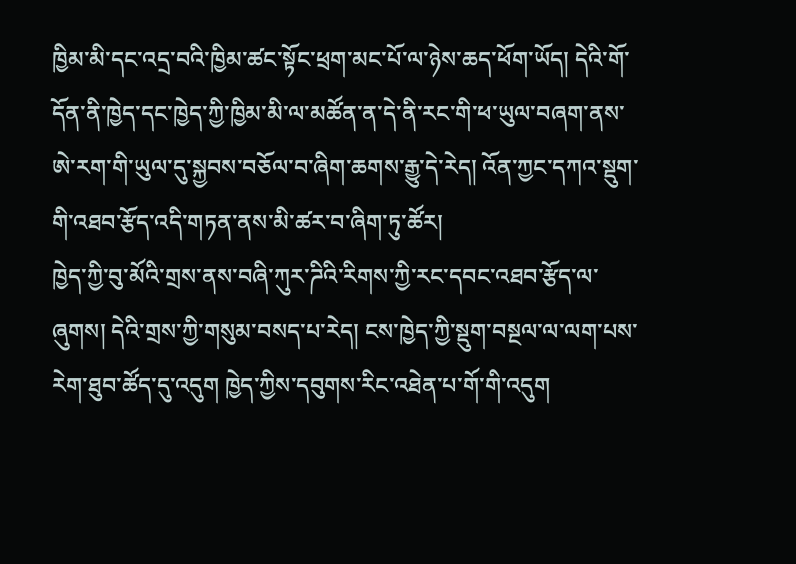ཁྱིམ་མི་དང་འདྲ་བའི་ཁྱིམ་ཚང་སྟོང་ཕྲག་མང་པོ་ལ་ཉེས་ཆད་ཕོག་ཡོད། དེའི་གོ་དོན་ནི་ཁྱེད་དང་ཁྱེད་ཀྱི་ཁྱིམ་མི་ལ་མཚོན་ན་དེ་ནི་རང་གི་ཕ་ཡུལ་བཞག་ནས་ཨེ་རག་གི་ཡུལ་དུ་སྐྱབས་བཅོལ་བ་ཞིག་ཆགས་རྒྱུ་དེ་རེད། འོན་ཀྱང་དཀའ་སྡུག་གི་འཐབ་རྩོད་འདི་གཏན་ནས་མི་ཚར་བ་ཞིག་ཏུ་ཚོར།
ཁྱེད་ཀྱི་བུ་མོའི་གྲས་ནས་བཞི་ཀུར་ཌིའི་རིགས་ཀྱི་རང་དབང་འཐབ་རྩོད་ལ་ཞུགས། དེའི་གྲས་ཀྱི་གསུམ་བསད་པ་རེད། ངས་ཁྱེད་ཀྱི་སྡུག་བསྔལ་ལ་ལག་པས་རེག་ཐུབ་ཚོད་དུ་འདུག ཁྱེད་ཀྱིས་དབུགས་རིང་འཐེན་པ་གོ་གི་འདུག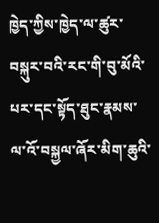ཁྱེད་ཀྱིས་ཁྱེད་ལ་ཚུར་བསྐུར་བའི་རང་གི་བུ་མོའི་པར་དང་སྟོད་ཐུང་རྣམས་ལ་འོ་བསྐྱལ་ཞོར་མིག་ཆུའི་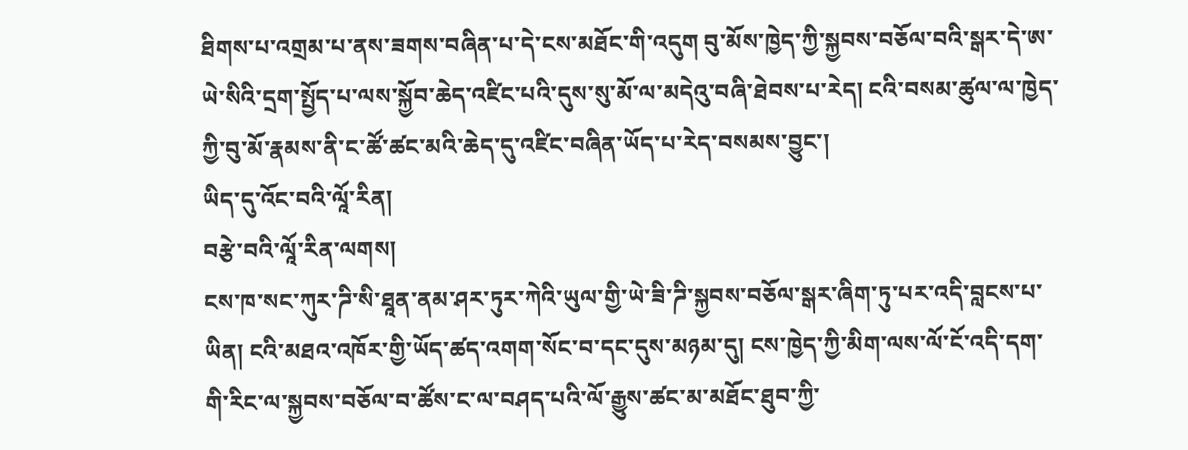ཐིགས་པ་འགྲམ་པ་ནས་ཟགས་བཞིན་པ་དེ་ངས་མཐོང་གི་འདུག བུ་མོས་ཁྱེད་ཀྱི་སྐྱབས་བཅོལ་བའི་སྒར་དེ་ཨ་ཡེ་སིའི་དྲག་སྤྱོད་པ་ལས་སྐྱོབ་ཆེད་འཛིང་པའི་དུས་སུ་མོ་ལ་མདེའུ་བཞི་ཐེབས་པ་རེད། ངའི་བསམ་ཚུལ་ལ་ཁྱེད་ཀྱི་བུ་མོ་རྣམས་ནི་ང་ཚོ་ཚང་མའི་ཆེད་དུ་འཛིང་བཞིན་ཡོད་པ་རེད་བསམས་བྱུང་།
ཡིད་དུ་འོང་བའི་ལཱོ་ཪིན།
བརྩེ་བའི་ལཱོ་རིན་ལགས།
ངས་ཁ་སང་ཀུར་ཌི་སི་ཐཱན་ནམ་ཤར་ཏུར་ཀེའི་ཡུལ་གྱི་ཡེ་ཟི་ཌི་སྐྱབས་བཅོལ་སྒར་ཞིག་ཏུ་པར་འདི་བླངས་པ་ཡིན། ངའི་མཐའ་འཁོར་གྱི་ཡོད་ཚད་འགག་སོང་བ་དང་དུས་མཉམ་དུ། ངས་ཁྱེད་ཀྱི་མིག་ལས་ལོ་ངོ་འདི་དག་གི་རིང་ལ་སྐྱབས་བཅོལ་བ་ཚོས་ང་ལ་བཤད་པའི་ལོ་རྒྱུས་ཚང་མ་མཐོང་ཐུབ་ཀྱི་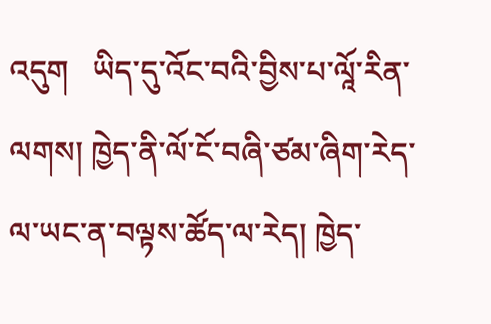འདུག   ཡིད་དུ་འོང་བའི་བྱིས་པ་ལཱོ་རིན་ལགས། ཁྱེད་ནི་ལོ་ངོ་བཞི་ཙམ་ཞིག་རེད་ལ་ཡང་ན་བལྟས་ཚོད་ལ་རེད། ཁྱེད་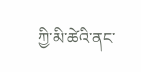ཀྱི་མི་ཚེའི་ནང་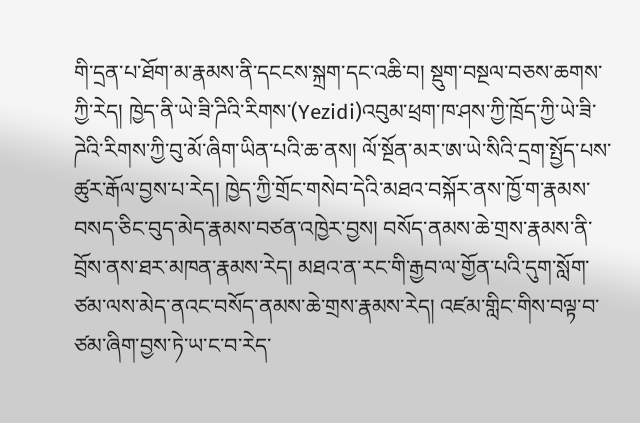གི་དྲན་པ་ཐོག་མ་རྣམས་ནི་དངངས་སྐྲག་དང་འཆི་བ། སྡུག་བསྔལ་བཅས་ཆགས་ཀྱི་རེད། ཁྱེད་ནི་ཡེ་ཟི་ཌིའི་རིགས་(Yezidi)འབུམ་ཕྲག་ཁ་ཤས་ཀྱི་ཁྲོད་ཀྱི་ཡེ་ཟི་ཌེའི་རིགས་ཀྱི་བུ་མོ་ཞིག་ཡིན་པའི་ཆ་ནས། ལོ་སྔོན་མར་ཨ་ཡེ་སིའི་དྲག་སྤྱོད་པས་ཚུར་རྒོལ་བྱས་པ་རེད། ཁྱེད་ཀྱི་གྲོང་གསེབ་དེའི་མཐའ་བསྐོར་ནས་ཁྱོ་ག་རྣམས་བསད་ཅིང་བུད་མེད་རྣམས་བཙན་འཁྱེར་བྱས། བསོད་ནམས་ཆེ་གྲས་རྣམས་ནི་བྲོས་ནས་ཐར་མཁན་རྣམས་རེད། མཐའ་ན་རང་གི་རྒྱབ་ལ་གྱོན་པའི་དུག་སློག་ཙམ་ལས་མེད་ནའང་བསོད་ནམས་ཆེ་གྲས་རྣམས་རེད། འཛམ་གླིང་གིས་བལྟ་བ་ཙམ་ཞིག་བྱས་ཏེ་ཡ་ང་བ་རེད་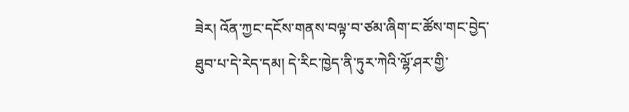ཟེར། འོན་ཀྱང་དངོས་གནས་བལྟ་བ་ཙམ་ཞིག་ང་ཚོས་གང་བྱེད་ཐུབ་པ་དེ་རེད་དམ། དེ་རིང་ཁྱེད་ནི་ཏུར་ཀེའི་ལྷོ་ཤར་གྱི་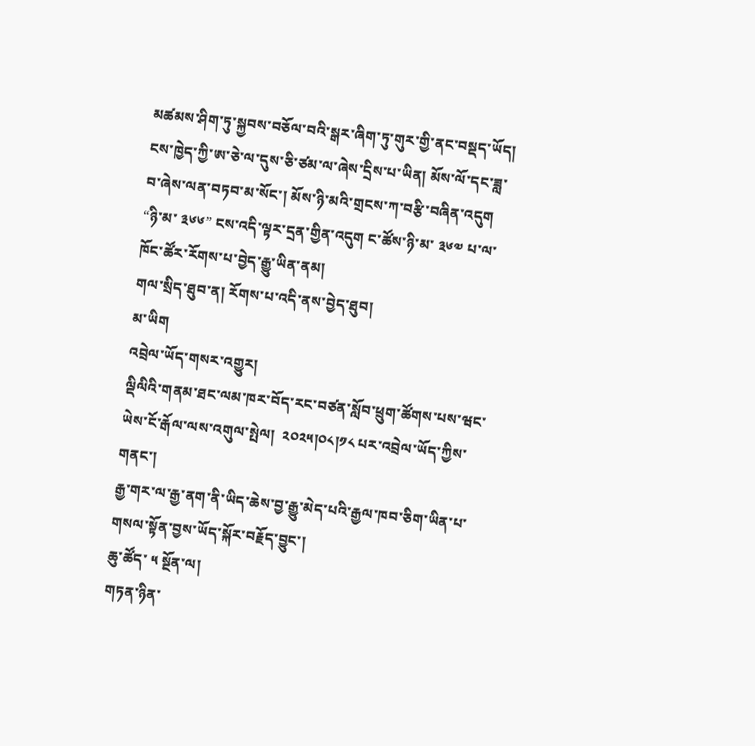མཚམས་ཤིག་ཏུ་སྐྱབས་བཅོལ་བའི་སྒར་ཞིག་ཏུ་གུར་གྱི་ནང་བསྡད་ཡོད། ངས་ཁྱེད་ཀྱི་ཨ་ཅེ་ལ་དུས་ཅི་ཙམ་ལ་ཞེས་དྲིས་པ་ཡིན། མོས་ལོ་དང་ཟླ་བ་ཞེས་ལན་བཏབ་མ་སོང་། མོས་ཉི་མའི་གྲངས་ཀ་བརྩི་བཞིན་འདུག “ཉི་མ་ ༣༦༦” ངས་འདི་ལྟར་དྲན་གྱིན་འདུག ང་ཚོས་ཉི་མ་ ༣༦༧ པ་ལ་ཁོང་ཚོར་རོགས་པ་བྱེད་རྒྱུ་ཡིན་ནམ།
གལ་སྲིད་ཐུབ་ན། རོགས་པ་འདི་ནས་བྱེད་ཐུབ།
མ་ཡིག
འབྲེལ་ཡོད་གསར་འགྱུར།
ལྡིལིའི་གནམ་ཐང་ལམ་ཁར་བོད་རང་བཙན་སློབ་ཕྲུག་ཚོགས་པས་ཝང་ཡེས་ངོ་རྒོལ་ལས་འགུལ་སྤེལ།  ༢༠༢༥།༠༨།༡༨ པར་འབྲེལ་ཡོད་ཀྱིས་གནང་།
རྒྱ་གར་ལ་རྒྱ་ནག་ནི་ཡིད་ཆེས་བྱ་རྒྱུ་མེད་པའི་རྒྱལ་ཁབ་ཅིག་ཡིན་པ་གསལ་སྟོན་བྱས་ཡོད་སྐོར་བརྗོད་བྱུང་།
ཆུ་ཚོད་ ༥ སྔོན་ལ།
གཏན་ཉིན་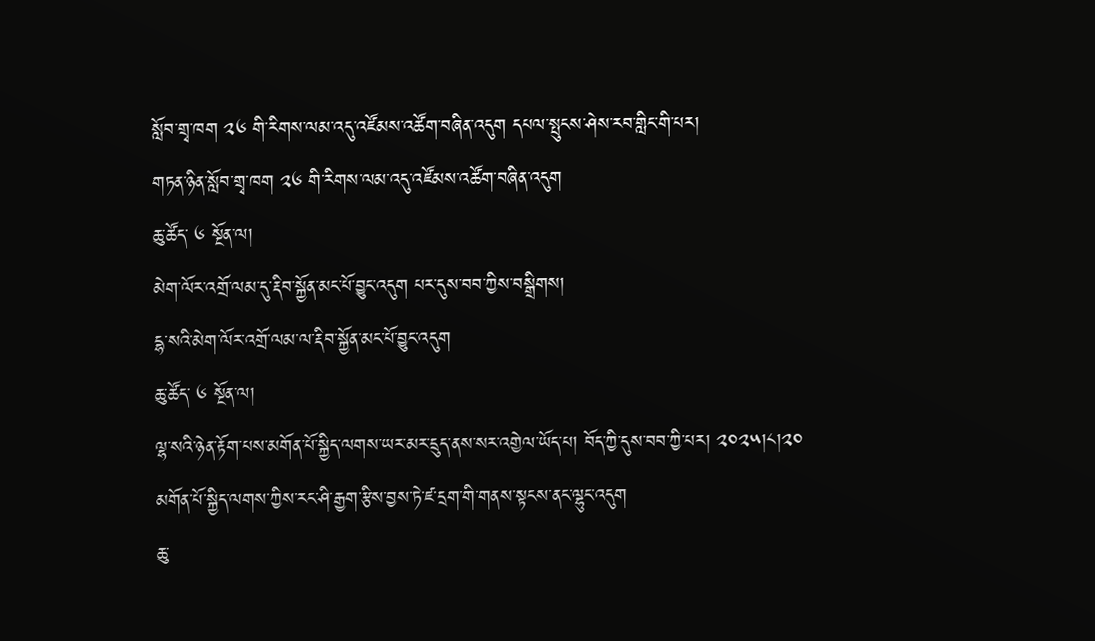སློབ་གྲྭ་ཁག ༢༦ གི་རིགས་ལམ་འདུ་འཛོམས་འཚོག་བཞིན་འདུག དཔལ་སྤུངས་ཤེས་རབ་གླིང་གི་པར།
གཏན་ཉིན་སློབ་གྲྭ་ཁག ༢༦ གི་རིགས་ལམ་འདུ་འཛོམས་འཚོག་བཞིན་འདུག
ཆུ་ཚོད་ ༦ སྔོན་ལ།
མེག་ལོར་འགྲོ་ལམ་དུ་རྡིབ་སྐྱོན་མང་པོ་བྱུང་འདུག པར་དུས་བབ་ཀྱིས་བསྒྲིགས།
དྷ་སའི་མེག་ལོར་འགྲོ་ལམ་ལ་རྡིབ་སྐྱོན་མང་པོ་བྱུང་འདུག
ཆུ་ཚོད་ ༦ སྔོན་ལ།
ལྷ་སའི་ཉེན་རྟོག་པས་མགོན་པོ་སྐྱིད་ལགས་ཡར་མར་དྲུད་ནས་སར་འགྱེལ་ཡོད་པ། བོད་ཀྱི་དུས་བབ་ཀྱི་པར། ༢༠༢༥།༨།༢༠
མགོན་པོ་སྐྱིད་ལགས་ཀྱིས་རང་ཤི་རྒྱག་རྩིས་བྱས་ཏེ་ཛ་དྲག་གི་གནས་སྟངས་ནང་ལྷུང་འདུག
ཆུ་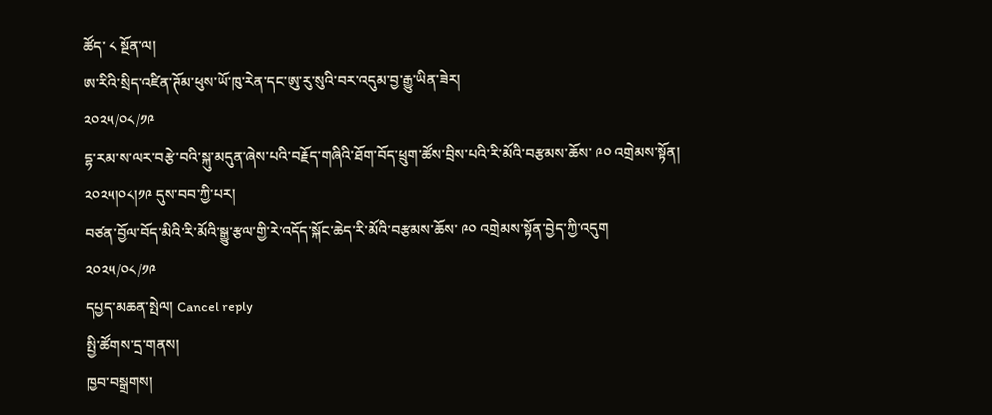ཚོད་ ༨ སྔོན་ལ།
ཨ་རིའི་སྲིད་འཛིན་ཊོམ་ཕུས་ཡོ་ཁུ་རེན་དང་ཨུ་རུ་སུའི་བར་འདུམ་བྱ་རྒྱུ་ཡིན་ཟེར།
༢༠༢༥/༠༨/༡༩
དྷ་རམ་ས་ལར་བརྩེ་བའི་སྐུ་མདུན་ཞེས་པའི་བརྗོད་གཞིའི་ཐོག་བོད་ཕྲུག་ཚོས་བྲིས་པའི་རི་མོའི་བརྩམས་ཆོས་ ༩༠ འགྲེམས་སྟོན། ༢༠༢༥།༠༨།༡༩ དུས་བབ་ཀྱི་པར།
བཙན་བྱོལ་བོད་མིའི་རི་མོའི་སྒྱུ་རྩལ་གྱི་རེ་འདོད་སྐོང་ཆེད་རི་མོའི་བརྩམས་ཆོས་ ༩༠ འགྲེམས་སྟོན་བྱེད་ཀྱི་འདུག
༢༠༢༥/༠༨/༡༩
དཔྱད་མཆན་སྤེལ། Cancel reply
སྤྱི་ཚོགས་དྲ་གནས།
ཁྱབ་བསྒྲགས།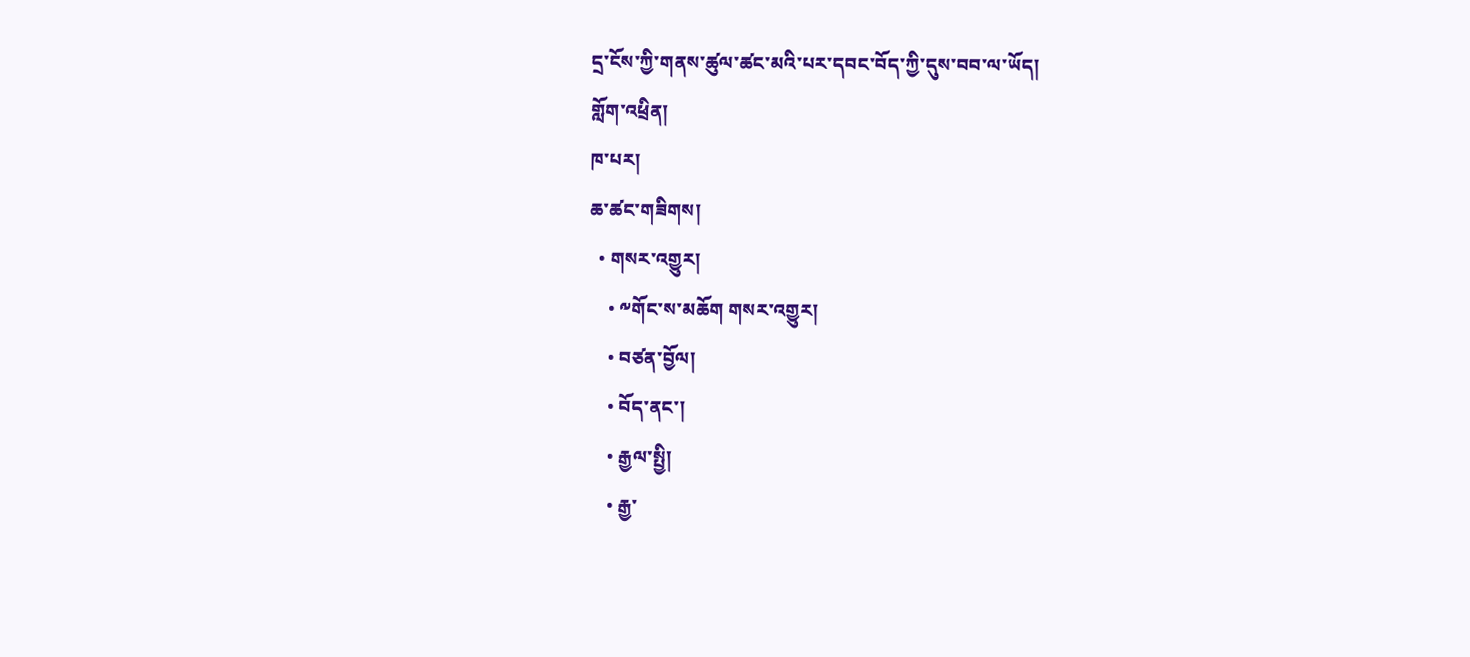དྲ་ངོས་ཀྱི་གནས་ཚུལ་ཚང་མའི་པར་དབང་བོད་ཀྱི་དུས་བབ་ལ་ཡོད།
གློག་འཕྲིན།
ཁ་པར།
ཆ་ཚང་གཟིགས།
  • གསར་འགྱུར།
    • ༸གོང་ས་མཆོག གསར་འགྱུར།
    • བཙན་བྱོལ།
    • བོད་ནང་།
    • རྒྱལ་སྤྱི།
    • རྒྱ་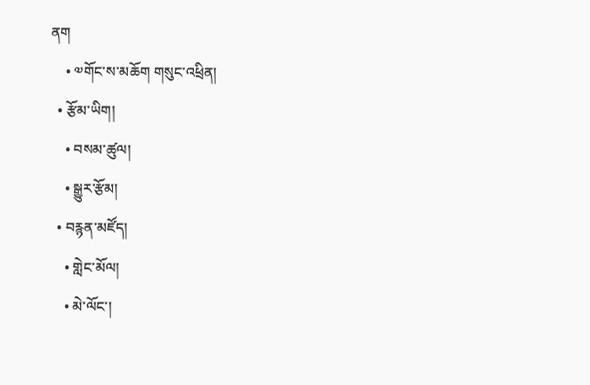ནག
    • ༧གོང་ས་མཆོག གསུང་འཕྲིན།
  • རྩོམ་ཡིག།
    • བསམ་ཚུལ།
    • སྒྱུར་རྩོམ།
  • བརྙན་མཛོད།
    • གླེང་མོལ།
    • མེ་ལོང་།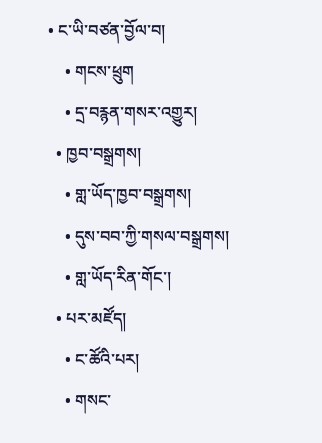• ང་ཡི་བཙན་བྱོལ་བ།
    • གངས་ཕྲུག
    • དྲ་བརྙན་གསར་འགྱུར།
  • ཁྱབ་བསྒྲགས།
    • གླ་ཡོད་ཁྱབ་བསྒྲགས།
    • དུས་བབ་ཀྱི་གསལ་བསྒྲགས།
    • གླ་ཡོད་རིན་གོང་།
  • པར་མཛོད།
    • ང་ཚོའི་པར།
    • གསང་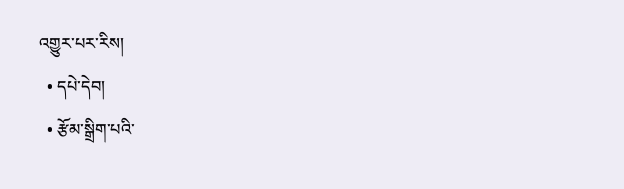འགྱུར་པར་རིས།
  • དཔེ་དེབ།
  • རྩོམ་སྒྲིག་པའི་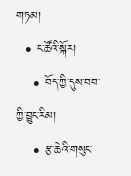གཏམ།
  • ང་ཚོའི་སྐོར།
    • བོད་ཀྱི་དུས་བབ་ཀྱི་བྱུང་རིམ།
    • རྩ་ཆེའི་གསུང་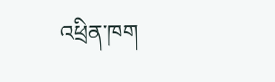འཕྲིན་ཁག